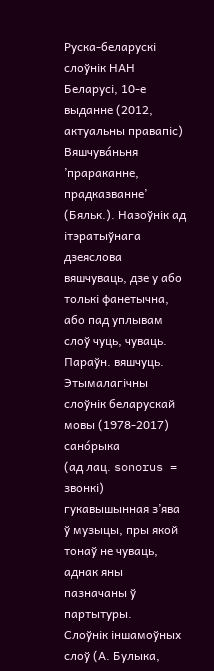Руска-беларускі слоўнік НАН Беларусі, 10-е выданне (2012, актуальны правапіс)
Вяшчува́ньня ’прараканне, прадказванне’ (Бяльк.). Назоўнік ад ітэратыўнага дзеяслова вяшчуваць, дзе у або толькі фанетычна, або пад уплывам слоў чуць, чуваць. Параўн. вяшчуць.
Этымалагічны слоўнік беларускай мовы (1978-2017)
сано́рыка
(ад лац. sonorus = звонкі)
гукавышынная з’ява ў музыцы, пры якой тонаў не чуваць, аднак яны пазначаны ў партытуры.
Слоўнік іншамоўных слоў (А. Булыка,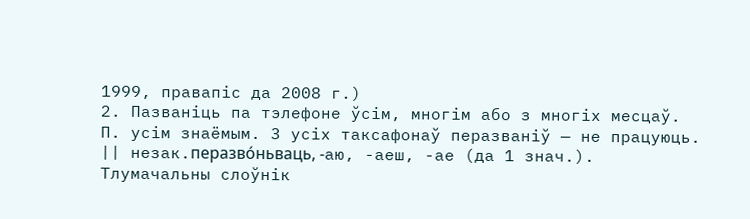1999, правапіс да 2008 г.)
2. Пазваніць па тэлефоне ўсім, многім або з многіх месцаў.
П. усім знаёмым. 3 усіх таксафонаў перазваніў — не працуюць.
|| незак.перазво́ньваць, -аю, -аеш, -ае (да 1 знач.).
Тлумачальны слоўнік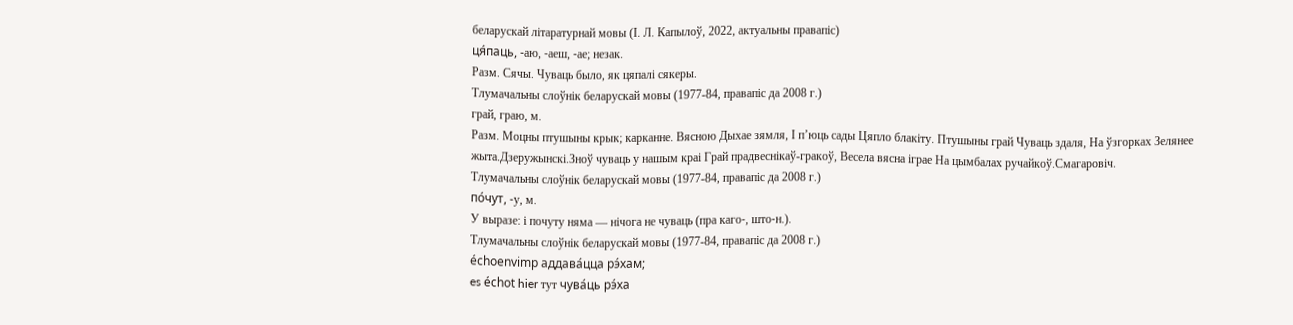беларускай літаратурнай мовы (І. Л. Капылоў, 2022, актуальны правапіс)
ця́паць, ‑аю, ‑аеш, ‑ае; незак.
Разм. Сячы. Чуваць было, як цяпалі сякеры.
Тлумачальны слоўнік беларускай мовы (1977-84, правапіс да 2008 г.)
грай, граю, м.
Разм. Моцны птушыны крык; карканне. Вясною Дыхае зямля, І п’юць сады Цяпло блакіту. Птушыны грай Чуваць здаля, На ўзгорках Зелянее жыта.Дзеружынскі.Зноў чуваць у нашым краі Грай прадвеснікаў-гракоў, Весела вясна іграе На цымбалах ручайкоў.Смагаровіч.
Тлумачальны слоўнік беларускай мовы (1977-84, правапіс да 2008 г.)
по́чут, ‑у, м.
У выразе: і почуту няма — нічога не чуваць (пра каго‑, што‑н.).
Тлумачальны слоўнік беларускай мовы (1977-84, правапіс да 2008 г.)
échoenvimp аддава́цца рэ́хам;
es échot hier тут чува́ць рэ́ха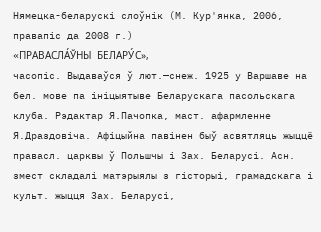Нямецка-беларускі слоўнік (М. Кур'янка, 2006, правапіс да 2008 г.)
«ПРАВАСЛА́ЎНЫ БЕЛАРУ́С»,
часопіс. Выдаваўся ў лют.—снеж. 1925 у Варшаве на бел. мове па ініцыятыве Беларускага пасольскага клуба. Рэдактар Я.Пачопка, маст. афармленне Я.Драздовіча. Афіцыйна павінен быў асвятляць жыццё правасл. царквы ў Польшчы і Зах. Беларусі. Асн. змест складалі матэрыялы з гісторыі, грамадскага і культ. жыцця Зах. Беларусі,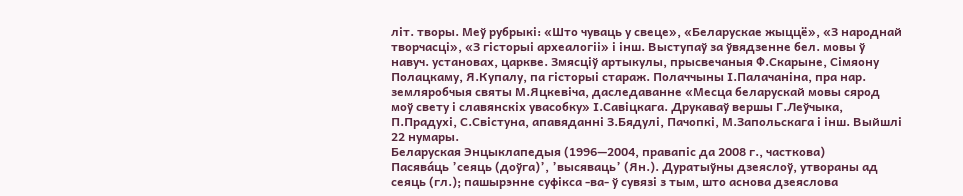літ. творы. Меў рубрыкі: «Што чуваць у свеце», «Беларускае жыццё», «З народнай творчасці», «З гісторыі археалогіі» і інш. Выступаў за ўвядзенне бел. мовы ў навуч. установах, царкве. Змясціў артыкулы, прысвечаныя Ф.Скарыне, Сімяону Полацкаму, Я.Купалу, па гісторыі стараж. Полаччыны І.Палачаніна, пра нар. земляробчыя святы М.Яцкевіча, даследаванне «Месца беларускай мовы сярод моў свету і славянскіх увасобку» І.Савіцкага. Друкаваў вершы Г.Леўчыка, П.Прадухі, С.Свістуна, апавяданні З.Бядулі, Пачопкі, М.Запольскага і інш. Выйшлі 22 нумары.
Беларуская Энцыклапедыя (1996—2004, правапіс да 2008 г., часткова)
Пасява́ць ’сеяць (доўга)’, ’высяваць’ (Ян.). Дуратыўны дзеяслоў, утвораны ад сеяць (гл.); пашырэнне суфікса ‑ва‑ ў сувязі з тым, што аснова дзеяслова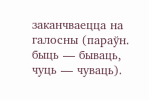заканчваецца на галосны (параўн. быць — бываць, чуць — чуваць).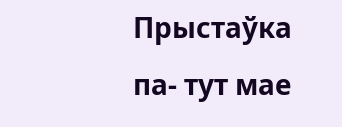Прыстаўка па‑ тут мае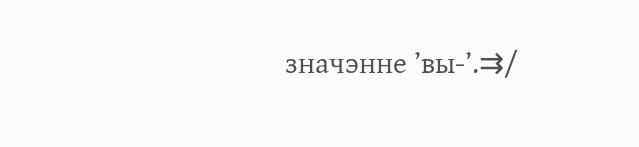значэнне ’вы-’.⇉/